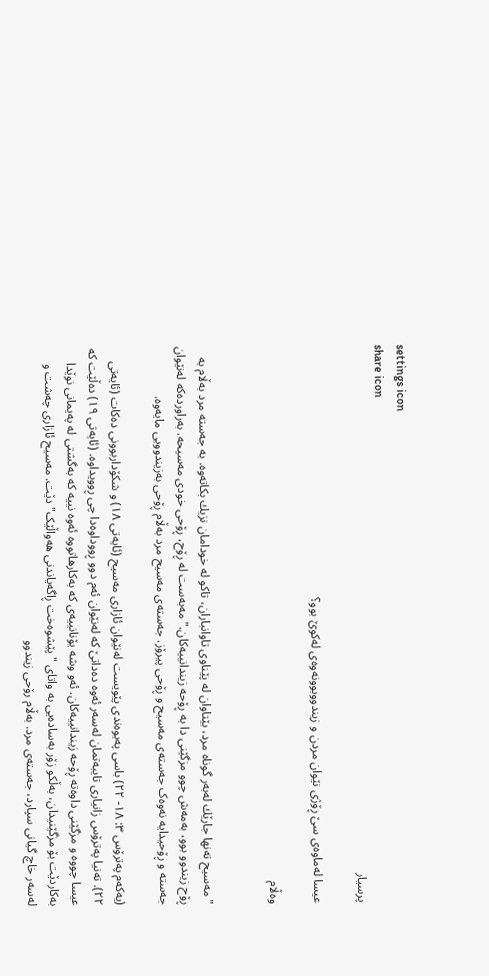settings icon
share icon
پرسیار

عیسا لەماوەی سێ ڕۆژی نێوان مردن و زیندووبوونەوەی لەکوێ بوو؟

وه‌ڵام


"مه‌سیح ته‌نها جارێك له‌به‌ر گوناه مرد، بێتاوان له‌ پێناوی تاوانباران، تاكو له‌ خودامان نزیك بكاته‌وه. بە جەستە مرد بەڵام بە ڕۆح زیندوو بوو، به‌مه‌ش چوو مزگێنی دا به‌ ڕۆحه‌ زیندانییه‌كان." مەبەست لە ڕۆح، ڕۆحی خودی مەسیحە. بەراوردەکە لەنێوان جەستە و ڕۆحیدایە نەوەک جەستەی مەسیح و ڕۆحی پیرۆز. جەستەی مەسیح مرد بەڵام ڕۆحی بەزیندوویی مایەوە.

(یەکەم پەترۆس ٣: ١٨- ٢٢) باسی پەیوەندی پێویست لەنێوان ئازاری مەسیح (ئایەتی ١٨) و شکۆداربوونی دەکات (ئایەتی ٢٢). تەنیا پەترۆس زانیاری تایبەتمان لەسەر ئەوە دەداتێ کە لەنێوان ئەم دوو ڕووداوەدا چی ڕوویداوە. (ئایەتی ١٩) دەڵێت کە عیسا چووە و مزگێنی داوەتە ڕۆحە زیندانییەکان. ئەو وشە یۆنانییەی کە بەکارهاتووە ئەوە نییە کە بەگشتی لە پەیمانی نوێدا بەکاردێت بۆ مزگێنیدان، بەڵکو زۆر بەسادەیی بە واتای " پێشوەخت ڕاگەیاندنی هەواڵێک" دێت. مەسیح ئازاری چەشت و لەسەر خاچ گیانی سپارد، جەستەی مرد. بەڵام رۆحی زیندوو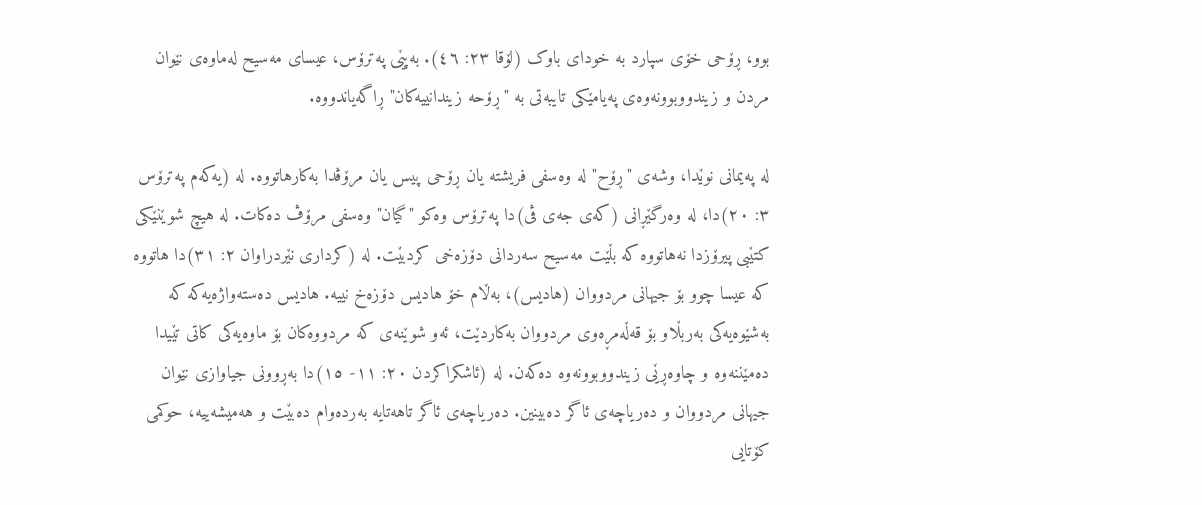بوو، ڕۆحی خۆی سپارد بە خودای باوک (لۆقا ٢٣: ٤٦). بەپێی پەترۆس، عیسای مەسیح لەماوەی نێوان مردن و زیندووبوونەوەی پەیامێکی تایبەتی بە "ڕۆحە زیندانییەکان" ڕاگەیاندووە.

لە پەیمانی نوێدا، وشەی "ڕۆح" لە وەسفی فریشتە یان ڕۆحی پیس یان مرۆڤدا بەکارهاتووە. لە (یەکەم پەترۆس ٣: ٢٠)دا، لە وەرگێڕانی (کەی جەی ڤی)دا پەترۆس وەکو "گیان" وەسفی مرۆڤ دەکات. لە هیچ شوێنێکی کتێبی پیرۆزدا نەهاتووە کە بڵێت مەسیح سەردانی دۆزەخی کردبێت. لە (کرداری نێردراوان ٢: ٣١)دا هاتووە کە عیسا چوو بۆ جیهانی مردووان (هادیس)، بەڵام خۆ هادیس دۆزەخ نییە. هادیس دەستەواژەیەکە کە بەشێوەیەکی بەربڵاو بۆ قەڵەمڕەوی مردووان بەکاردێت، ئەو شوێنەی کە مردووەکان بۆ ماوەیەکی کاتی تێیدا دەمێننەوە و چاوەڕێی زیندووبوونەوە دەکەن. لە (ئاشکراکردن ٢٠: ١١- ١٥)دا بەڕوونی جیاوازی نێوان جیهانی مردووان و دەریاچەی ئاگر دەبینین. دەریاچەی ئاگر تاهەتایە بەردەوام دەبێت و هەمیشەییە، حوکمی کۆتایی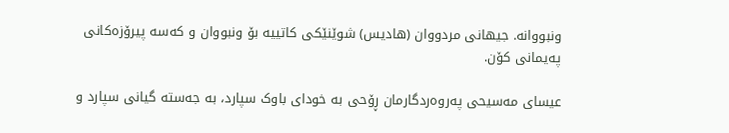ونبووانە. جیهانی مردووان (هادیس) شوێنێکی کاتییە بۆ ونبووان و کەسە پیرۆزەکانی پەیمانی کۆن.

عیسای مەسیحی پەروەردگارمان ڕۆحی بە خودای باوک سپارد، بە جەستە گیانی سپارد و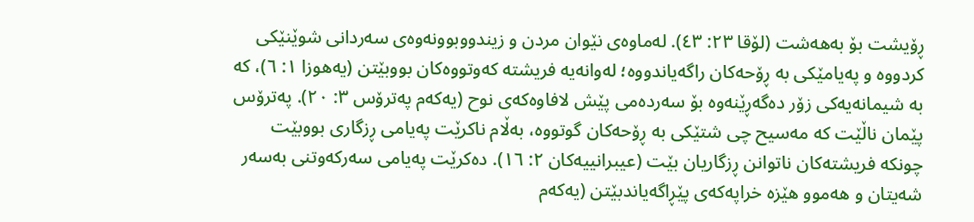ڕۆیشت بۆ بەهەشت (لۆقا ٢٣: ٤٣). لەماوەی نێوان مردن و زیندووبوونەوەی سەردانی شوێنێکی کردووە و پەیامێکی بە ڕۆحەکان راگەیاندووە؛ لەوانەیە فریشتە کەوتووەکان بووبێتن (یەهوزا ١: ٦)، کە بە شیمانەیەکی زۆر دەگەڕێنەوە بۆ سەردەمی پێش لافاوەکەی نوح (یەکەم پەترۆس ٣: ٢٠). پەترۆس پێمان ناڵێت کە مەسیح چی شتێکی بە ڕۆحەکان گوتووە، بەڵام ناکرێت پەیامی ڕزگاری بووبێت چونکە فریشتەکان ناتوانن ڕزگاریان بێت (عیبرانییەکان ٢: ١٦). دەکرێت پەیامی سەرکەوتنی بەسەر شەیتان و هەموو هێزە خراپەکەی پێڕاگەیاندبێتن (یەکەم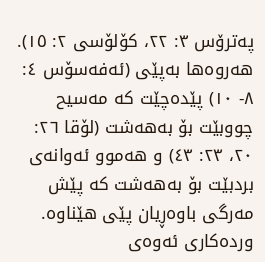پەترۆس ٣: ٢٢، کۆلۆسی ٢: ١٥). هەروەها بەپێی (ئەفەسۆس ٤: ٨- ١٠) پێدەچێت کە مەسیح چووبێت بۆ بەهەشت (لۆقا ٢٦: ٢٠، ٢٣: ٤٣) و هەموو ئەوانەی بردبێت بۆ بەهەشت کە پێش مەرگی باوەڕیان پێی هێناوە. وردەکاری ئەوەی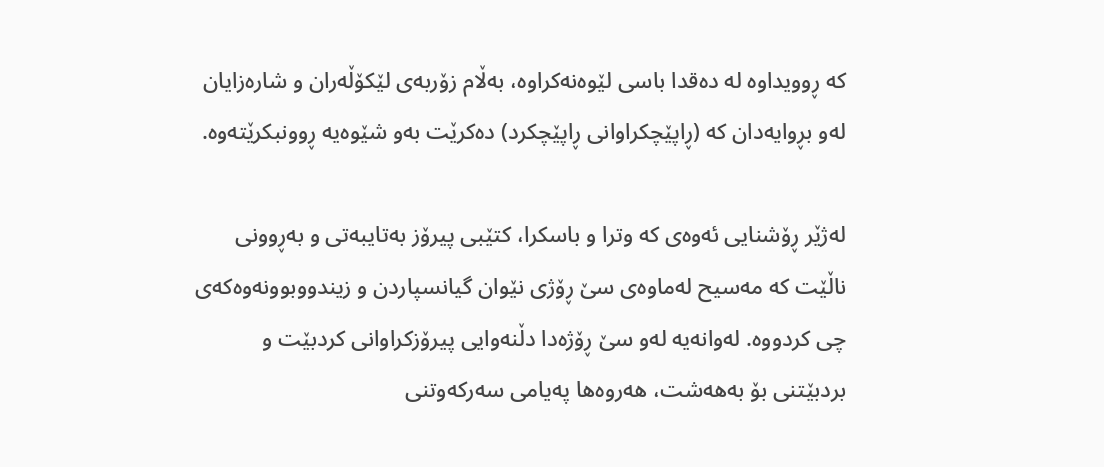کە ڕوویداوە لە دەقدا باسی لێوەنەکراوە، بەڵام زۆربەی لێکۆڵەران و شارەزایان لەو بڕوایەدان کە (ڕاپێچکراوانی ڕاپێچکرد) دەکرێت بەو شێوەیە ڕوونبکرێتەوە.

لەژێر ڕۆشنایی ئەوەی کە وترا و باسکرا، کتێبی پیرۆز بەتایبەتی و بەڕوونی ناڵێت کە مەسیح لەماوەی سێ ڕۆژی نێوان گیانسپاردن و زیندووبوونەوەکەی چی کردووە. لەوانەیە لەو سێ ڕۆژەدا دڵنەوایی پیرۆزکراوانی کردبێت و بردبێتنی بۆ بەهەشت، هەروەها پەیامی سەرکەوتنی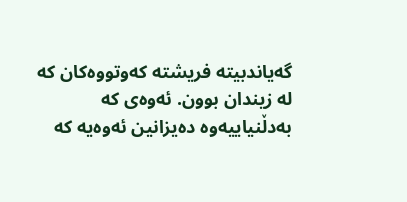گەیاندبیتە فریشتە کەوتووەکان کە لە زیندان بوون. ئەوەی کە بەدڵنیاییەوە دەیزانین ئەوەیە کە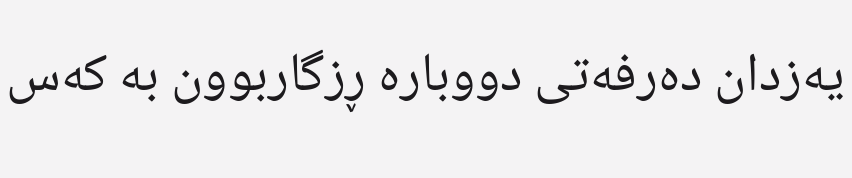یەزدان دەرفەتی دووبارە ڕزگاربوون بە کەس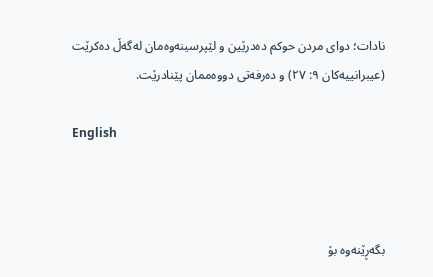نادات؛ دوای مردن حوکم دەدرێین و لێپرسینەوەمان لەگەڵ دەکرێت (عیبرانییەکان ٩: ٢٧) و دەرفەتی دووەممان پێنادرێت.

English



بگه‌ڕێنه‌وه‌ بۆ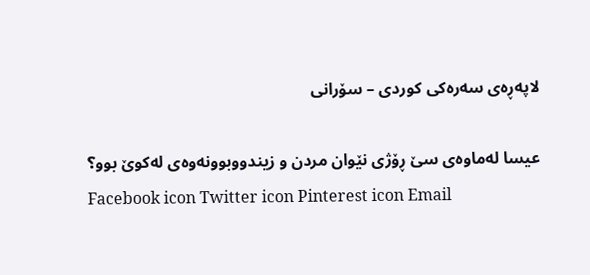لاپه‌ڕه‌ی سه‌ره‌کی کوردی – سۆرانی

عیسا لەماوەی سێ ڕۆژی نێوان مردن و زیندووبوونەوەی لەکوێ بوو؟
Facebook icon Twitter icon Pinterest icon Email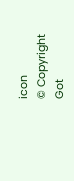icon
© Copyright Got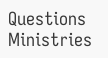Questions Ministries